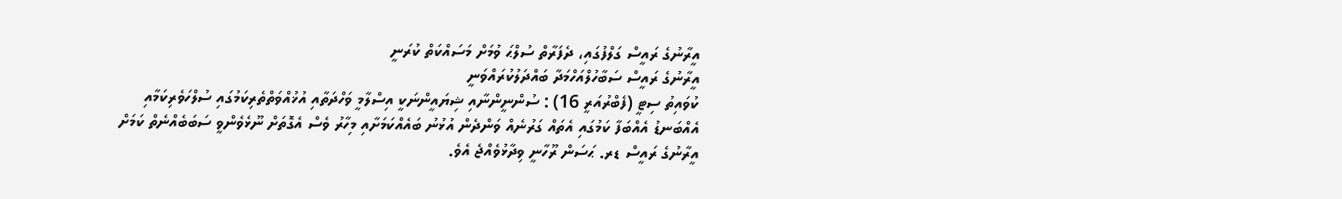އީރާނުގެ ރައީސް ގަލްފުގައި، ދެފަރާތް ސުލްޙަ ވުމަށް މަސައްކަތް ކުރަނީ
އީރާނުގެ ރައީސް ސަބާހުލްއަހްމަދާ ބައްދަލުކުރައްވަނީ
ކުވައިތު ސިޓީ (ފެބްރުއަރީ 16) : ސުންނީންނާއި ޝިޔައީންނަކީ އިސްލާމީ ވަހްދަތާއި އުޚުއްވަތްތެރިކަމުގައި ސުލްހަވެރިކަމާއި އެއްބަނޑު އެއްބަފާ ކަމުގައި އެތައް ގަރުނެއް ވަންދެން އުޅުނު ބައެއްކަމަށާއި މިހާރު ވެސް އެގޮތަށް ނޫޅެވެންވީ ސަބަބެއްނެތް ކަމަށް އީރާނުގެ ރައީސް ޑރ. ޙަސަން ރޫހާނީ ވިދާޅުވެއްޖެ އެވެ.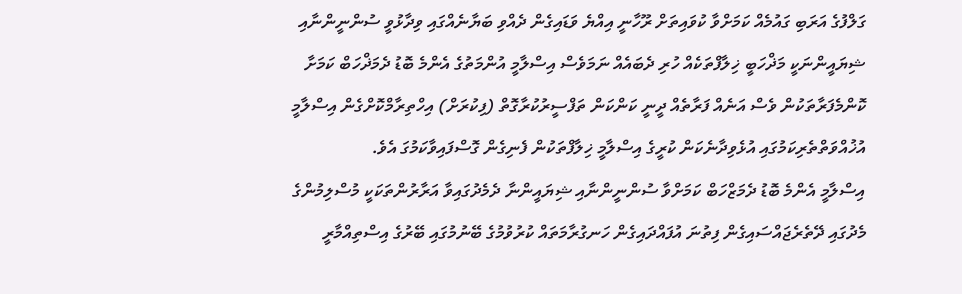ގަލްފުގެ އަރަބި ގައުމެއް ކަމަށްވާ ކުވައިތަށް ރޫހާނީ އިއްޔެ ވަޑައިގެން ދެއްވި ބަޔާނެއްގައި ވިދާޅުވީ ސުންނީންނާއި ޝިޔައީންނަކީ މަޛްހަބީ ޚިލާފްތަކެއް ހުރި ދެބައެއް ނަމަވެސް އިސްލާމީ އުންމަތުގެ އެންމެ ބޮޑު ދެމަޛްހަބް ކަމަށާ ކޮންމެފަރާތަކުން ވެސް އަނެއް ފަރާތެއް ދީނީ ކަންކަން ތަފްސީރުކުރާގޮތް (ފިކުރަށް) އިހްތިރާމްކޮށްގެން އިސްލާމީ އުޚުއްވަތްތެރިކަމުގައި އުޅެވިދާނެކަން ކުރީގެ އިސްލާމީ ޚިލާފްތަކުން ފެނިގެން ގޮސްފައިވާކަމުގަ އެވެ.
އިސްލާމީ އެންމެ ބޮޑު ދެމަޒްހަބް ކަމަށްވާ ސުންނީންނާއި ޝިޔައީންނާ ދެމެދުގައިވާ އަރާރުންތަކަކީ މުސްލިމުންގެ މެދުގައި ދޭތެރެޖައްސައިގެން ފިތުނަ އުފައްދައިގެން ހަނގުރާމަތައް ކުރުވުމުގެ ބޭނުމުގައި ބޭރުގެ އިސްތިއްމާރީ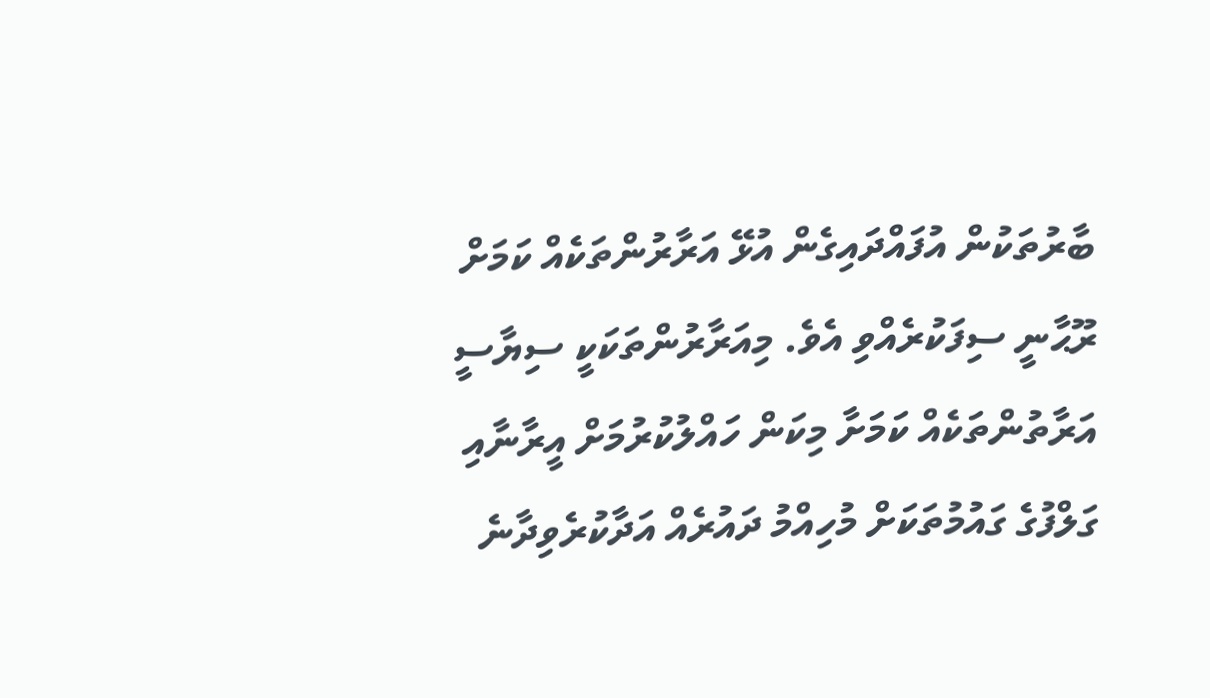ބާރުތަކުން އުފައްދައިގެން އުޅޭ އަރާރުންތަކެއް ކަމަށް ރޫޙާނީ ސިފަކުރެއްވި އެވެ. މިއަރާރުންތަކަކީ ސިޔާސީ އަރާތުންތަކެއް ކަމަށާ މިކަން ހައްލުކުރުމަށް އީރާނާއި ގަލްފުގެ ގައުމުތަކަށް މުހިއްމު ދައުރެއް އަދާކުރެވިދާނެ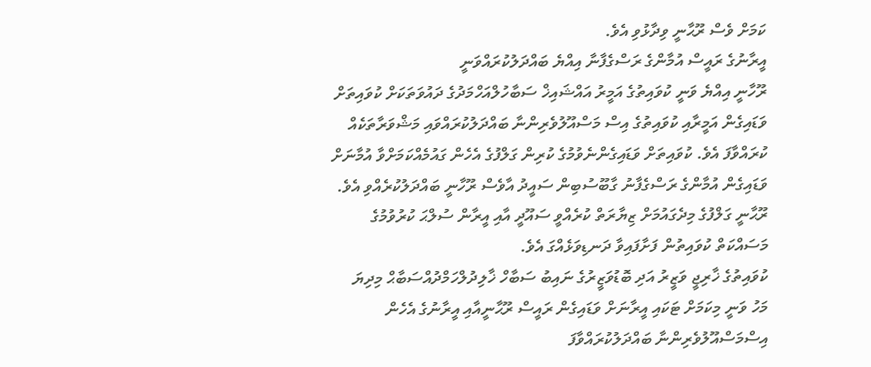ކަމަށް ވެސް ރޫޙާނީ ވިދާޅުވި އެވެ.
އީރާނުގެ ރައީސް އުމާންގެ ރަސްގެފާނާ އިއްޔެ ބައްދަލުކުރައްވަނީ
ރޫހާނީ އިއްޔެ ވަނީ ކުވައިތުގެ އަމީރު އައްޝައިޚް ސަބާހުލްއަހްމަދުގެ ދައުވަތަކަށް ކުވައިތަށް ވަޑައިގެން އަމީރާއި ކުވައިތުގެ އިސް މަސްއޫލުވެރިންނާ ބައްދަލުކުރައްވައި މަޝްވަރާތަކެއް ކުރައްވާފަ އެވެ. ކުވައިތަށް ވަޑައިގެންނެވުމުގެ ކުރިން ގަލްފުގެ އެހެން ގައުމެއްކަމަށްވާ އުމާނަށް ވަޑައިގެން އުމާންގެ ރަސްގެފާނު ގާބޫސުބިން ސައީދު އާވެސް ރޫހާނީ ބައްދަލުކުރެއްވި އެވެ. ރޫޙާނީ ގަލްފުގެ މިދެގައުމަށް ޒިޔާރަތް ކުރެއްވީ ސައޫދީ އާއި އީރާން ސުލްޙަ ކުރުވުމުގެ މަސައްކަތް ކުވައިތުން ފަށާފައިވާ ދަނޑިވަޅެއްގަ އެވެ.
ކުވައިތުގެ ޚާރިޖީ ވަޒީރު އަދި ބޮޑުވަޒީރުގެ ނައިބު ސަބާހް ޚާލިދުލްހަމްދުއްސަބާޙް މިދިޔަ މަހު ވަނީ މިކަމަށް ޓަކައި އީރާނަށް ވަޑައިގެން ރައީސް ރޫޙާނީއާއި އީރާނުގެ އެހެން އިސްމަސްއޫލުވެރިންނާ ބައްދަލުކުރައްވާފަ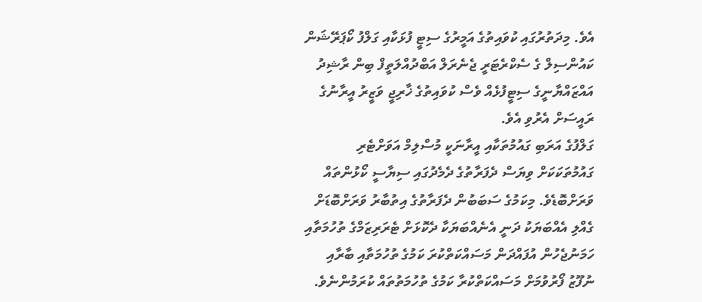އެވެ. މިދަތުރުގައި ކުވައިތުގެ އަމީރުގެ ސިޓީ ފުޅަކާއި ގަލްފު ކޯޕަރޭޝަން ކައުންސިލް ގެ ސެކްރެޓަރީ ޖެނެރަލް އަބްދުއްލަތީފް ބިން ރާޝިދު އައްޒައްޔާނީގެ ސިޓީފުޅެއް ވެސް ކުވައިތުގެ ޚާރިޖީ ވަޒީރު އީރާނުގެ ރައީސަށް އެރުވި އެވެ.
ގަލްފުގެ އަރަބި ގައުމުތަކާއި އީރާނަކީ މުސްލިމް އަވަށްޓެރި ގައުމުތަކަކަށް ވިޔަސް ދެފަރާތުގެ ދެމެދުގައި ސިޔާސީ ކޯޅުންތައް ވަރަށްބޮޑެވެ. މިކަމުގެ ސަބަބުން ދެފަރާތުގެ އިތުބާރު ވަރަށްބޮޑަށް ގެއްލި އެއްބަޔަކު ދަނީ އެނެއްބަޔަކާ ދެކޮޅަށް ޓެރަރިޒަމްގެ ތުހުމަތާއި ހަމަނުޖެހުން އުފައްދަން މަސައްކަތްކުރަ ކަމުގެ ތުހުމަތާއި ބާރާއި ނުފޫޒު ފޯރުވުމަށް މަސައްކަތްކުރާ ކަމުގެ ތުހުމަތުތައް ކުރަމުންނެވެ.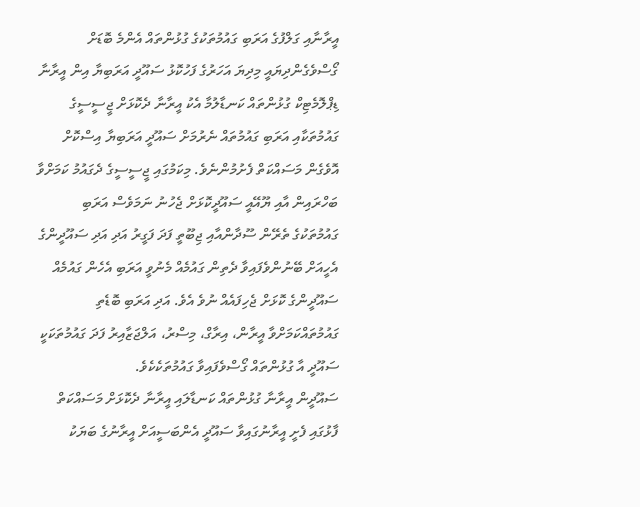އީރާނާއި ގަލްފުގެ އަރަބި ގައުމުތަކުގެ ގުޅުންތައް އެންމެ ބޮޑަށް ގޯސްވެގެންދިޔައީ މިދިޔަ އަހަރުގެ ފަހުކޮޅު ސައޫދީ އަރަބިޔާ އިން އީރާނާ ޑިޕްލޮމެޓިކް ގުޅުންތައް ކަނޑާލުމާ އެކު އީރާނާ ދެކޮޅަށް ޖީސީސީގެ ގައުމުތަކާއި އަރަބި ގައުމުތައް ނެރުމަށް ސައޫދީ އަރަބިޔާ އިސްކޮށް އޮވެގެން މަސައްކަތް ފެށުމުންނެވެ. މިކަމުގައި ޖީސީސީގެ ދެގައުމު ކަމަށްވާ ބަހްރައިން އާއި ޔޫއޭއީ ސައޫދީކޮޅަށް ޖެހުނު ނަމަވެސް އަރަބި ގައުމުތަކުގެ ތެރޭން ސޫދާންއާއި ޖިބޫތީ ފަދަ ފަގީރު އަދި އަދި ސައޫދީންގެ އެހީއަށް ބޭނުންވެފައިވާ ދެތިން ގައުމެއް މެނުވީ އަރަބި އެހެން ގައުމެއް ސައޫދީންގެ ކޮޅަށް ޖެހިފައެއް ނުވެ އެވެ. އަދި އަރަބި ބޮޑެތި ގައުމުތައްކަމަށްވާ އީރާން، އިރާގް، މިސްރު، އަލްޖަޒާއިރު ފަދަ ގައުމުތަކަކީ ސައޫދީ އާ ގުޅުންތައް ގޯސްވެފައިވާ ގައުމުތަކެކެވެ.
ސައޫދީން އީރާނާ ގުޅުންތައް ކަނޑާލައި އީރާނާ ދެކޮޅަށް މަސައްކަތް ފާޅުގައި ފެށީ އީރާނުގައިވާ ސައޫދީ އެންބަސީއަށް އީރާނުގެ ބަޔަކު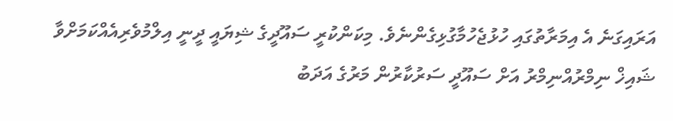އަރައިގަނެ އެ އިމަރާތުގައި ހުޅުޖެހުމާގުޅިގެންނެވެ. މިކަންކުރީ ސައޫދީގެ ޝިޔައީ ދީނީ އިލްމުވެރިއެއްކަމަށްވާ ޝައިޚް ނިމްރުއްނިމްރު އަށް ސައޫދީ ސަރުކާރުން މަރުގެ އަދަބު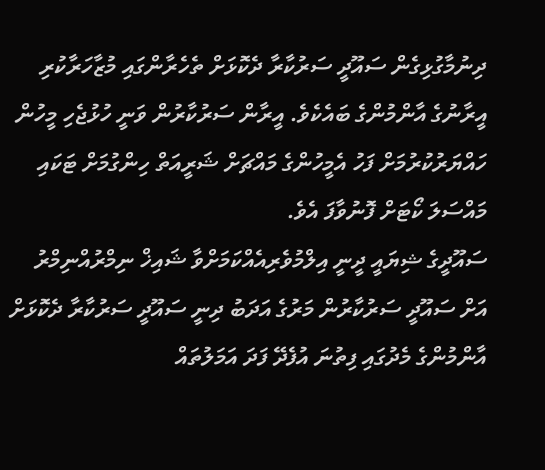ދިނުމާގުޅިގެން ސައޫދީ ސަރުކާރާ ދެކޮޅަށް ތެހެރާންގައި މުޒާހަރާކުރި އީރާނުގެ އާންމުންގެ ބައެކެވެ. އީރާން ސަރުކާރުން ވަނީ ހުޅުޖެހި މީހުން ހައްޔަރުކުރުމަށް ފަހު އެމީހުންގެ މައްޗަށް ޝަރީއަތް ހިންގުމަށް ޓަކައި މައްސަލަ ކޯޓަށް ފޮނުވާފަ އެވެ.
ސައޫދީގެ ޝިޔައީ ދީނީ އިލްމުވެރިއެއްކަމަށްވާ ޝައިޚް ނިމްރުއްނިމްރު އަށް ސައޫދީ ސަރުކާރުން މަރުގެ އަދަބު ދިނީ ސައޫދީ ސަރުކާރާ ދެކޮޅަށް އާންމުންގެ މެދުގައި ފިތުނަ އުފެދޭ ފަދަ އަމަލުތައް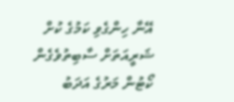އޭނާ ހިންގެވި ކަމުގެ ކުށް ޝަރީއަތަށް ސާބިތުވެގެން ކޯޓުން މަރުގެ އަދަބު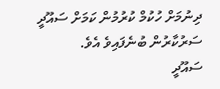ދިނުމަށް ހުކުމް ކުރުމުން ކަމަށް ސައޫދީ ސަރުކާރުން ބުނެފައިވެ އެވެ.
ސައޫދީ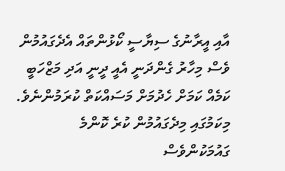އާއި އީރާނުގެ ސިޔާސީ ކޯޅުންތައް އެދެގައުމުން ވެސް މިހާރު ގެންދަނީ އެއީ ދީނީ އަދި މަޒްހަބީ ކަމެއް ކަމަށް ހެދުމަށް މަސައްކަތް ކުރަމުންނެވެ. މިކަމުގައި މިދެގައުމުން ކުރެ ކޮންމެ ގައުމަކުންވެސް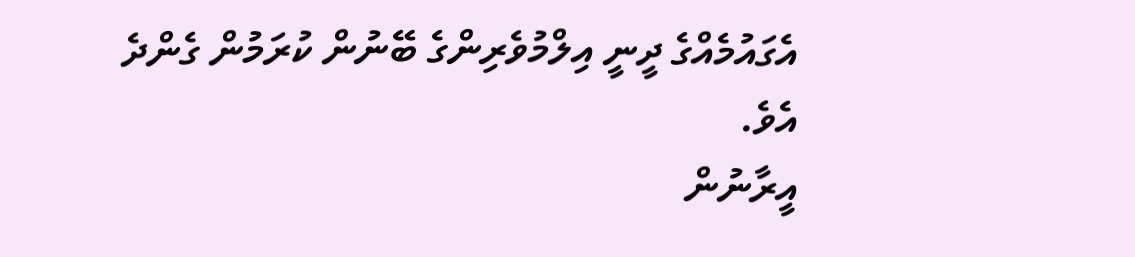އެގައުމެއްގެ ދީނީ އިލްމުވެރިންގެ ބޭނުން ކުރަމުން ގެންދެ އެވެ.
އީރާނުން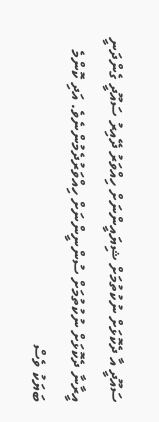ސައޫދީ އާ ދެކޮޅަށް ނުކުތުމަށް ޝިޔައީންނަށް ހިއްވަރު ދޭއިރު ސައޫދީ ގެންދަނީ އީރާނާ ދެކޮޅަށް ނުކުތުމަށް ސުންނީންނަށް ހިއްވަރުދެމުންނެވެ. އަދި ކޮންމެ ބަޔަކު ވެސް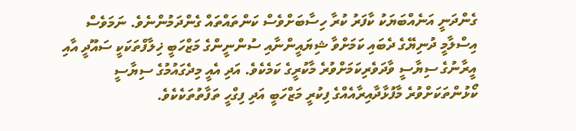ގެންދަނީ އަނެއްބަޔަކު ކާފަރު ކުރާ ހިސާބަށްވެސް ކަންތައްތައް ގެންދަމުންނެވެ. ނަމަވެސް އިސްލާމީ ދުނިޔޭގެ ދެބައި ކަމަށްވާ ޝިޔައީންނާއި ސުންނީންގެ މަޒްހަބީ ޚިލާފްތަކަކީ ސައޫދީ އާއި އީރާނުގެ ސިޔާސީ ވާދަވެރިކަމަށްވުރެ މާކުރީގެ ކަމެކެވެ. އަދި އެއީ މިދެގައުމުގެ ސިޔާސީ ކޯޅުންތަކަށްވުރެ މާފުޅާދާއިރާއެއްގެ ފިކުރީ މަޒްހަބީ އަދި ފިގްހީ ތަފާތުތަކެކެވެ.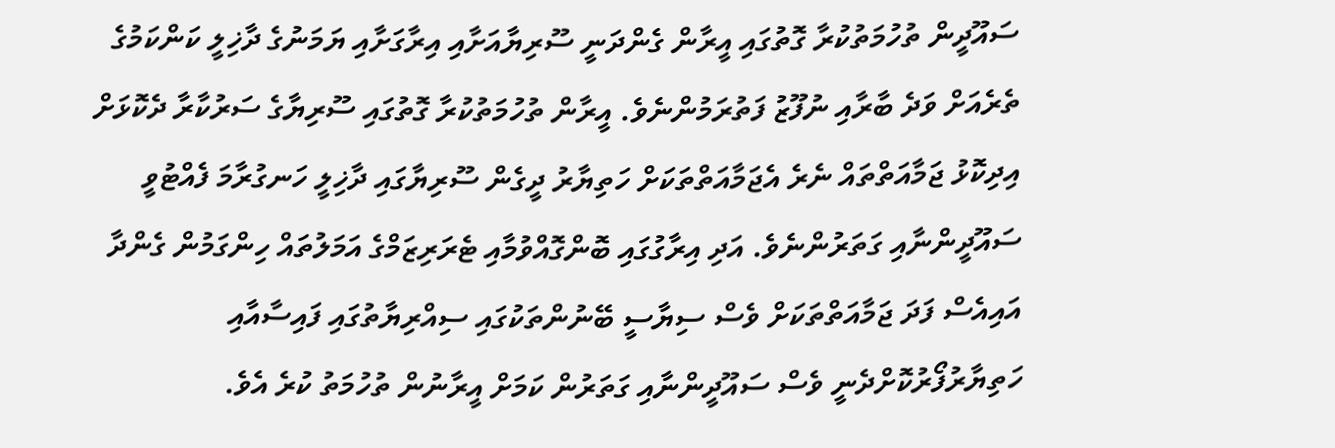ސައޫދީން ތުހުމަތުކުރާ ގޮތުގައި އީރާން ގެންދަނީ ސޫރިޔާއަށާއި އިރާގަށާއި ޔަމަނުގެ ދާޚިލީ ކަންކަމުގެ ތެރެއަށް ވަދެ ބާރާއި ނުފޫޒު ފަތުރަމުންނެވެ. އީރާން ތުހުމަތުކުރާ ގޮތުގައި ސޫރިޔާގެ ސަރުކާރާ ދެކޮޅަށް އިދިކޮޅު ޖަމާއަތްތައް ނެރެ އެޖަމާއަތްތަކަށް ހަތިޔާރު ދީގެން ސޫރިޔާގައި ދާޚިލީ ހަނގުރާމަ ފެއްޓުވީ ސައޫދީންނާއި ގަތަރުންނެވެ. އަދި އިރާގުގައި ބޮންގޮއްވުމާއި ޓެރަރިޒަމްގެ އަމަލުތައް ހިންގަމުން ގެންދާ އައިއެސް ފަދަ ޖަމާއަތްތަކަށް ވެސް ސިޔާސީ ބޭނުންތަކުގައި ސިއްރިޔާތުގައި ފައިސާއާއި ހަތިޔާރުފޯރުކޮށްދެނީ ވެސް ސައޫދީންނާއި ގަތަރުން ކަމަށް އީރާނުން ތުހުމަތު ކުރެ އެވެ.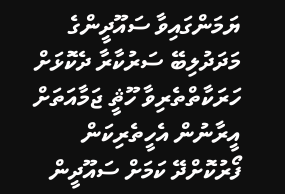ޔަމަންގައިވާ ސައޫދީންގެ މަދަދުލިބޭ ސަރުކާރާ ދެކޮޅަށް ހަރަކާތްތެރިވާ ހޫޘީ ޖަމާއަތަށް އީރާނުން އެހީތެރިކަން ފޯރުކޮށްދޭ ކަމަށް ސައޫދީން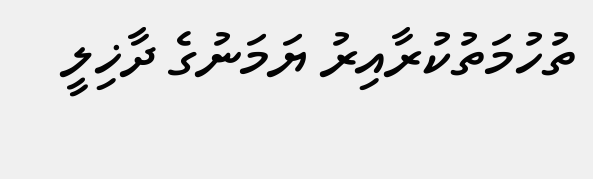ތުހުމަތުކުރާއިރު ޔަމަނުގެ ދާޚިލީ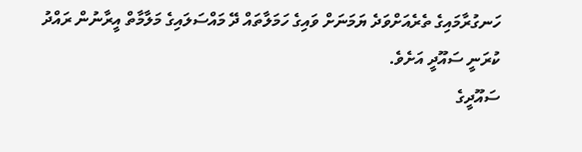ހަނގުރާމައިގެ ތެރެއަށްވަދެ ޔަމަނަށް ވައިގެ ހަމަލާތައް ދޭ މައްސަލައިގެ މަލާމާތް އީރާނުން ރައްދު ކުރަނީ ސައޫދީ އަށެވެ.
ސައޫދީގެ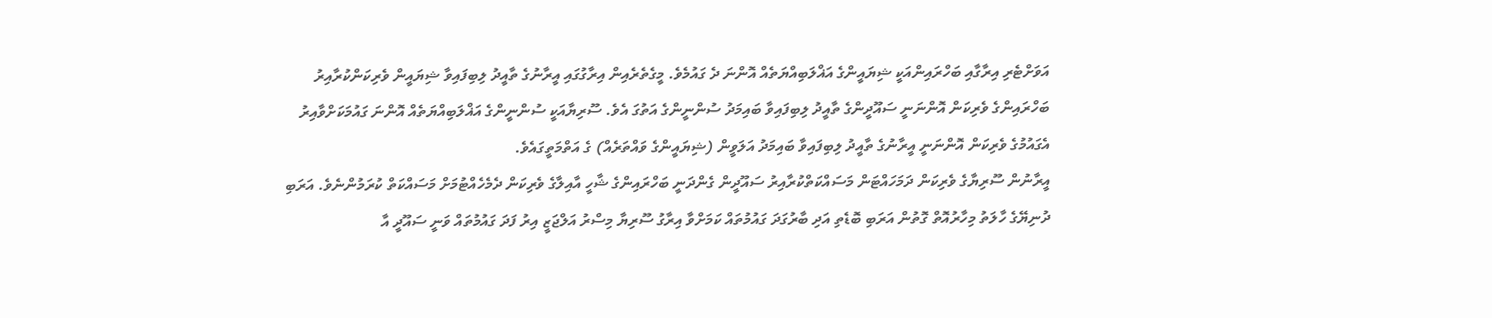އަވަށްޓެރި އިރާގާއި ބަހްރައިންއަކީ ޝިޔައީންގެ އަޣްލަބިއްޔަތެއް އޮންނަ ދެ ގައުމެވެ. މީގެތެރެއިން އިރާގުގައި އީރާނުގެ ތާއީދު ލިބިފައިވާ ޝިޔައީން ވެރިކަންކުރާއިރު ބަހްރައިންގެ ވެރިކަން އޮންނަނީ ސައޫދީންގެ ތާއީދު ލިބިފައިވާ ބައިމަދު ސުންނީންގެ އަތުގަ އެވެ. ސޫރިޔާއަކީ ސުންނީންގެ އަޣްލަބިއްޔަތެއް އޮންނަ ގައުމަކަށްވާއިރު އެގައުމުގެ ވެރިކަން އޮންނަނީ އީރާނުގެ ތާއީދު ލިބިފައިވާ ބައިމަދު އަލަވީން (ޝިޔައީންގެ ވައްތަރެއް) ގެ އަތްމަތީގައެވެ.
އީރާނުން ސޫރިޔާގެ ވެރިކަން ދަމަހައްޓަން މަސައްކަތްކުރާއިރު ސައޫދީން ގެންދަނީ ބަހްރައިންގެ ޝާހީ އާއިލާގެ ވެރިކަން ދެމެހެއްޓުމަށް މަސައްކަތް ކުރަމުންނެވެ. އަރަބި ދުނިޔޭގެ ހާލަތު މިހާރުއޮތް ގޮތުން އަރަބި ބޮޑެތި އަދި ބާރުގަދަ ގައުމުތައް ކަމަށްވާ އިރާގު ސޫރިޔާ މިސްރު އަލްޖަޒީ އިރު ފަދަ ގައުމުތައް ވަނީ ސައޫދީ އާ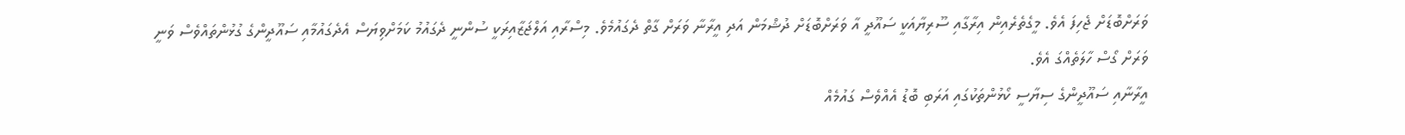ވަރަށްބޮޑަށް ޖެހިފަ އެވެ. މީގެތެރެއިން އިރާގާއި ސޫރިޔާއަކީ ސައޫދީ އާ ވަރަށްބޮޑަށް ދުޝްމަން އަދި އީރާނާ ވަރަށް ގާތް ދެގައުމެވެ. މިސްރާއި އަލްޖަޒާއިރަކީ ސުންނީ ދެގައުމު ކަމަށްވިޔަސް އެދެގައުމާއި ސައޫދީންގެ ގުޅުންތައްވެސް ވަނީ ވަރަށް ގޯސް ހާލަތެއްގަ އެވެ.
އީރާނާއި ސައޫދީންގެ ސިޔާސީ ކޯޅުންތަކުގައި އަރަބި ބޮޑު އެއްވެސް ގައުމެއް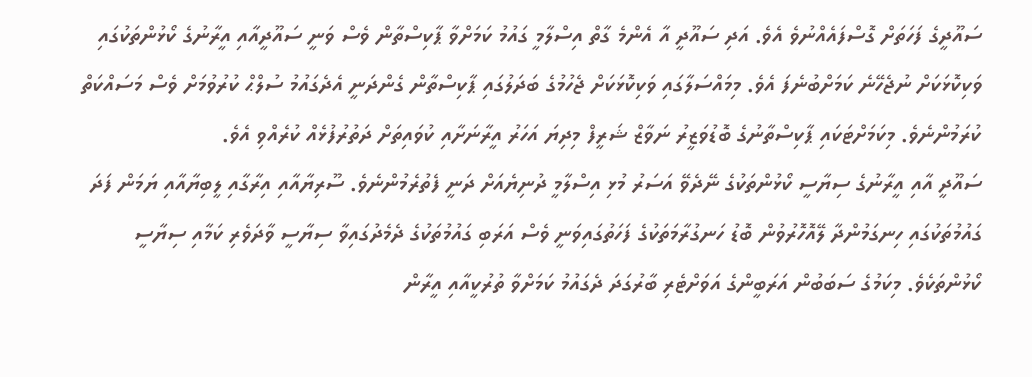ސައޫދީގެ ފަހަތަށް ގޮސްފައެއްނުވެ އެވެ. އަދި ސައޫދީ އާ އެންމެ ގާތް އިސްލާމީ ގައުމު ކަމަށްވާ ޕާކިސްތާން ވެސް ވަނީ ސައޫދީއާއި އީރާނުގެ ކޯޅުންތަކުގައި ވަކިކޮޅަކަށް ނުޖެހޭނެ ކަމަށްބުނެފަ އެވެ. މިމައްސަލާގައި ވަކިކޮޅަކަށް ޖެހުމުގެ ބަދަލުގައި ޕާކިސްތާން ގެންދަނީ އެދެގައުމު ސުލްޙް ކުރުވުމަށް ވެސް މަސައްކަތް ކުރަމުންނެވެ. މިކަމަށްޓަކައި ޕާކިސްތާނުގެ ބޮޑުވަޒީރު ނަވާޒް ޝަރީފް މިދިޔަ އަހަރު އީރާނަށާއި ކުވައިތަށް ދަތުރުފުޅެއް ކުރެއްވި އެވެ.
ސައޫދީ އާއި އީރާނުގެ ސިޔާސީ ކޯޅުންތަކުގެ ނޭދެވޭ އަސަރު މުޅި އިސްލާމީ ދުނިޔެއަށް ދަނީ ފެތުރެމުންނެވެ. ސޫރިޔާއާއި އިރާގާއި ލީބިޔާއާއި ޔަމަން ފަދަ ގައުމުތަކުގައި ހިނގަމުންދާ ލޭއޮހޮރުވުން ބޮޑު ހަނގުރާމަތަކުގެ ފަހަތުގައިވަނީ ވެސް އަރަބި ގައުމުތަކުގެ ދެމެދުގައިވާ ސިޔާސީ ވާދަވެރި ކަމާއި ސިޔާސީ ކޯޅުންތަކެވެ. މިކަމުގެ ސަބަބުން އަރަބީންގެ އަވަށްޓެރި ބާރުގަދަ ދެގައުމު ކަމަށްވާ ތުރުކީއާއި އީރާން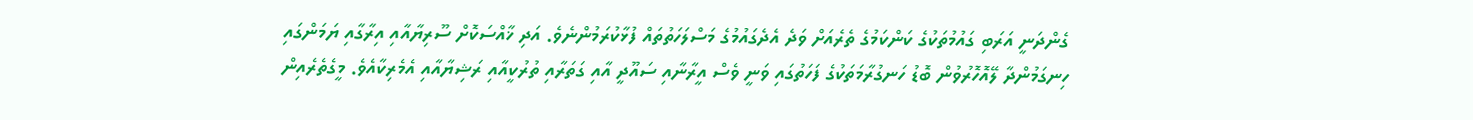ގެންދަނީ އަރަބި ގައުމުތަކުގެ ކަންކަމުގެ ތެރެއަށް ވަދެ އެދެގައުމުގެ މަސްލަހަތުތައް ފުޅާކުރަމުންނެވެ. އަދި ޚާއްސަކޮށް ސޫރިޔާއާއި އިރާގާއި ޔަމަންގައި ހިނގަމުންދާ ލޭއޮހޮރުވުން ބޮޑު ހަނގުރާމަތަކުގެ ފަހަތުގައި ވަނީ ވެސް އީރާނާއި ސައޫދީ އާއި ގަތަރާއި ތުރުކީއާއި ރަޝިޔާއާއި އެމެރިކާއެވެ. މީގެތެރެއިން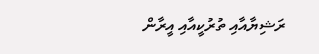ރަޝިޔާއާއި ތުރުކީއާއި އީރާން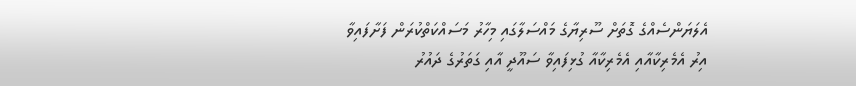އެލަޔަންސެއްގެ ގޮތަށް ސޫރިޔާގެ މައްސަލާގައި މިހާރު މަސައްކަތްކުރަން ފަށާފައިވާ އިރު އެމެރިކާއާއި އެމެރިކާއާ ގުޅިފައިވާ ސައޫދީ އާއި ގަތަރުގެ ދައުރު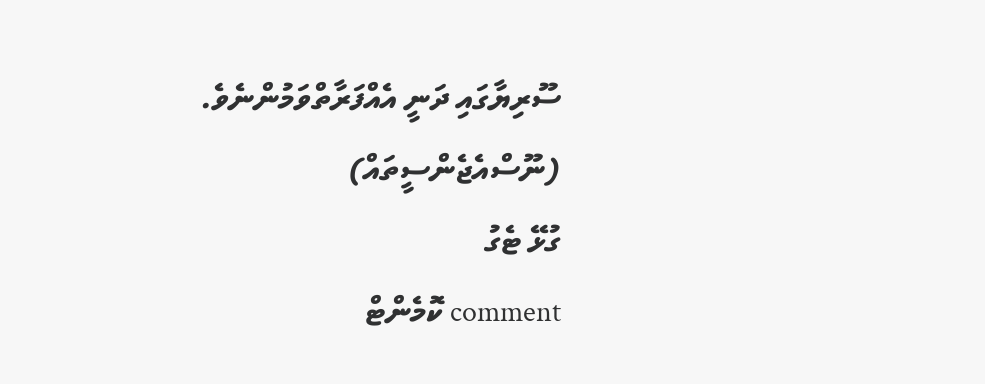ސޫރިޔާގައި ދަނީ އެއްފަރާތްވަމުންނެވެ. (ނޫސްއެޖެންސީތައް)
ގުޅޭ ޓެގު
comment ކޮމެންޓް